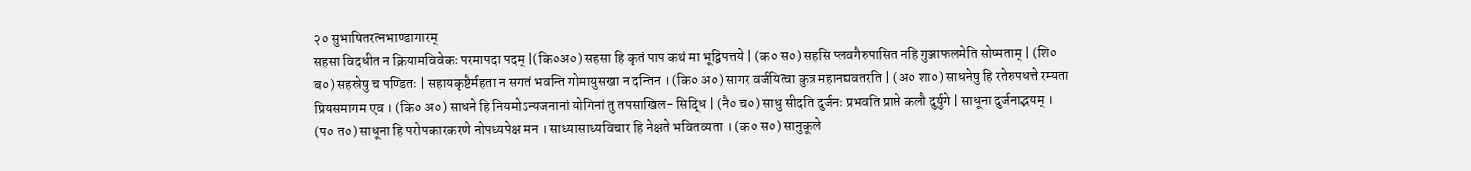२० सुभाषितरत्नभाण्डागारम्
सहसा विदधीत न क्रियामविवेकः परमापदा पदम् |(कि०अ०) सहसा हि कृतं पाप कथं मा भूद्विपत्तये | (क० स०) सहसि प्लवगैरुपासित नहि गुञ्जाफलमेति सोष्मताम् | (शि० ब०) सहस्रेषु च पण्डितः | सहायकृष्टैर्महता न सगतं भवन्ति गोमायुसखा न दन्तिन । (कि० अ०) सागर वर्जयित्वा कुत्र महानद्यवतरति | (अ० शा०) साधनेषु हि रतेरुपधत्ते रम्यता प्रियसमागम एव । (कि० अ०) साधने हि नियमोऽन्यजनानां योगिनां तु तपसाखिल- सिद्धि | (नै० च०) साधु सीदति दुर्जनः प्रभवति प्राप्ते कलौ दुर्युगे | साधूना दुर्जनाद्भयम् । (प० त०) साधूना हि परोपकारकरणे नोपध्यपेक्ष मन । साध्यासाध्यविचार हि नेक्षते भवितव्यता । (क० स०) सानुकूले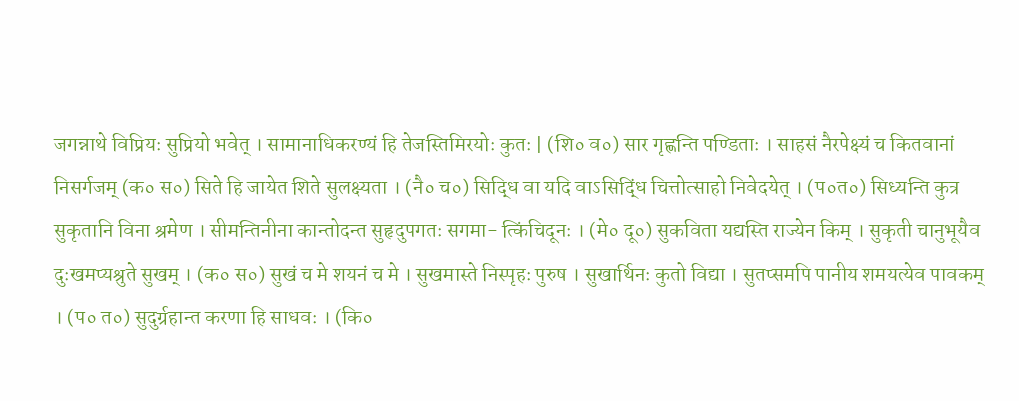जगन्नाथे विप्रियः सुप्रियो भवेत् । सामानाधिकरण्यं हि तेजस्तिमिरयोः कुतः | (शि० व०) सार गृह्णन्ति पण्डिताः । साहसं नैरपेक्ष्यं च कितवानां निसर्गजम् (क० स०) सिते हि जायेत शिते सुलक्ष्यता । (नै० च०) सिद्धि वा यदि वाऽसिद्धिं चित्तोत्साहो निवेदयेत् । (प०त०) सिध्यन्ति कुत्र सुकृतानि विना श्रमेण । सीमन्तिनीना कान्तोदन्त सुहृदुपगतः सगमा- त्किंचिदूनः । (मे० दू०) सुकविता यद्यस्ति राज्येन किम् । सुकृती चानुभूयैव दुःखमप्यश्रुते सुखम् । (क० स०) सुखं च मे शयनं च मे । सुखमास्ते निस्पृहः पुरुष । सुखार्थिनः कुतो विद्या । सुतप्समपि पानीय शमयत्येव पावकम् । (प० त०) सुदुर्ग्रहान्त करणा हि साधवः । (कि०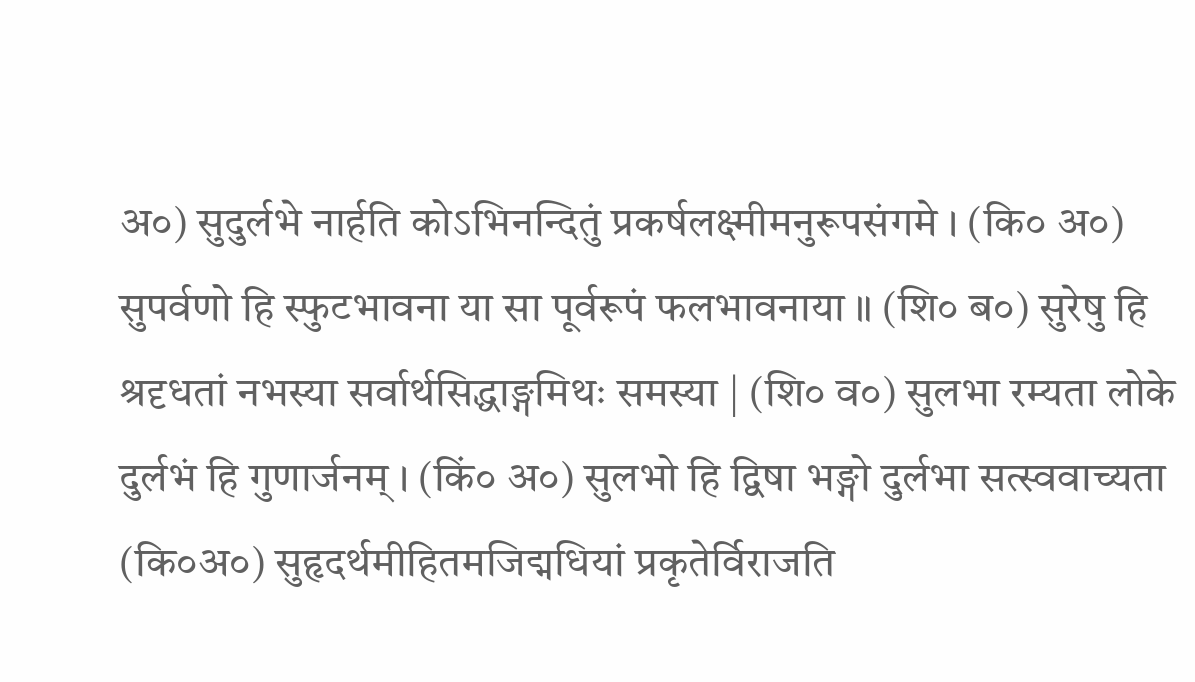अ०) सुदुर्लभे नार्हति कोऽभिनन्दितुं प्रकर्षलक्ष्मीमनुरूपसंगमे । (कि० अ०) सुपर्वणो हि स्फुटभावना या सा पूर्वरूपं फलभावनाया ॥ (शि० ब०) सुरेषु हि श्रदृधतां नभस्या सर्वार्थसिद्धाङ्गमिथः समस्या | (शि० व०) सुलभा रम्यता लोके दुर्लभं हि गुणार्जनम् । (किं० अ०) सुलभो हि द्विषा भङ्गो दुर्लभा सत्स्ववाच्यता (कि०अ०) सुहृदर्थमीहितमजिद्मधियां प्रकृतेर्विराजति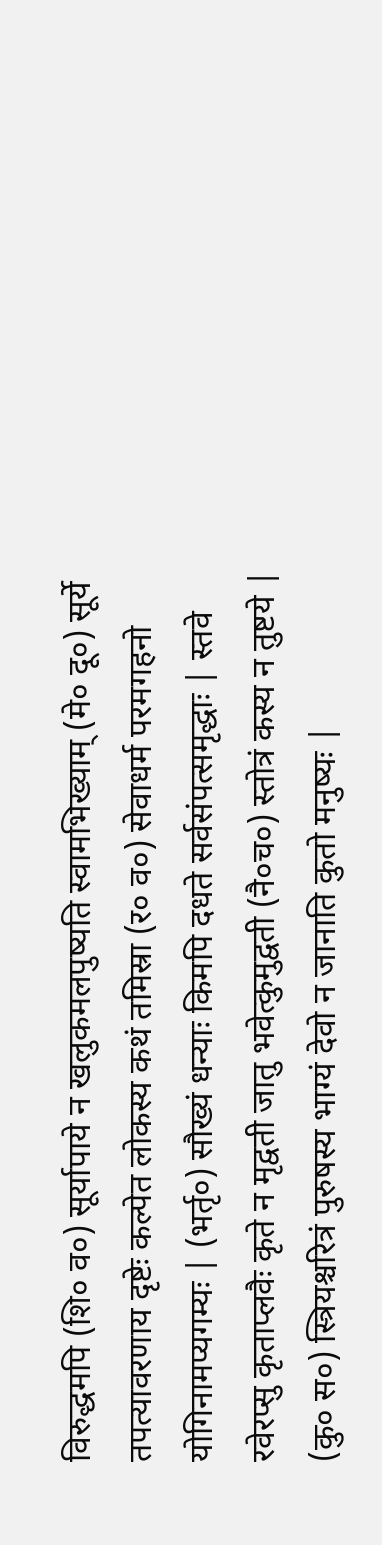विरुद्धमपि (शि० व०) सूर्यापाये न खलुकमलपुष्यति स्वामभिख्याम् (मे० दू०) सूर्ये तपत्यावरणाय दृष्टेः कल्पेत लोकस्य कथं तमिस्रा (र० व०) सेवाधर्म परमगहनो योगिनामप्यगम्यः | (भर्तृ०) सौख्यं धन्याः किमपि दधते सर्वसंपत्समृद्धाः | स्तवे रवेरप्सु कृताप्लवैः कृते न मृद्वती जातु भवेत्कुमुद्वती (नै०च०) स्तोत्रं कस्य न तुष्टये | (कु० स०) स्त्रियश्चरित्रं पुरुषस्य भाग्यं देवो न जानाति कुतो मनुष्यः |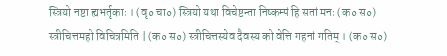स्त्रियो नष्टा ह्यभर्तृकाः । (वृ० चा०) स्त्रियो यथा विचेष्टन्ता निष्कम्पं हि सतां मनः (क० स०) स्त्रीचित्तमहो विचित्रमिति | (क० स०) स्त्रीचित्तस्येव दैवस्य को वेत्ति गहनां गतिम् । (क० स०)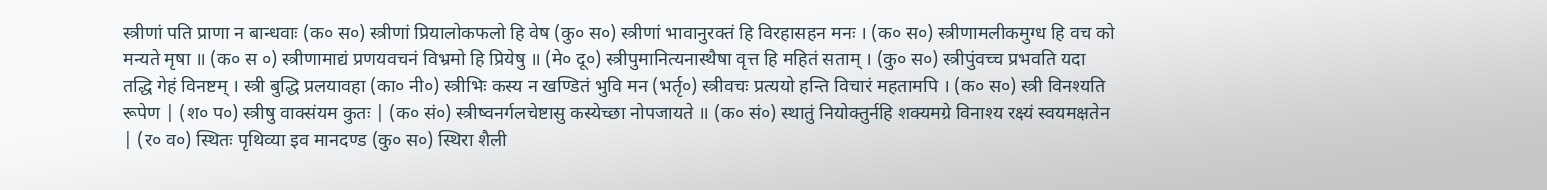स्त्रीणां पति प्राणा न बान्धवाः (क० स०) स्त्रीणां प्रियालोकफलो हि वेष (कु० स०) स्त्रीणां भावानुरक्तं हि विरहासहन मनः । (क० स०) स्त्रीणामलीकमुग्ध हि वच को मन्यते मृषा ॥ (क० स ०) स्त्रीणामाद्यं प्रणयवचनं विभ्रमो हि प्रियेषु ॥ (मे० दू०) स्त्रीपुमानित्यनास्थैषा वृत्त हि महितं सताम् । (कु० स०) स्त्रीपुंवच्च प्रभवति यदा तद्धि गेहं विनष्टम् । स्त्री बुद्धि प्रलयावहा (का० नी०) स्त्रीभिः कस्य न खण्डितं भुवि मन (भर्तृ०) स्त्रीवचः प्रत्ययो हन्ति विचारं महतामपि । (क० स०) स्त्री विनश्यति रूपेण | (श० प०) स्त्रीषु वाक्संयम कुतः | (क० सं०) स्त्रीष्वनर्गलचेष्टासु कस्येच्छा नोपजायते ॥ (क० सं०) स्थातुं नियोक्तुर्नहि शक्यमग्रे विनाश्य रक्ष्यं स्वयमक्षतेन | (र० व०) स्थितः पृथिव्या इव मानदण्ड (कु० स०) स्थिरा शैली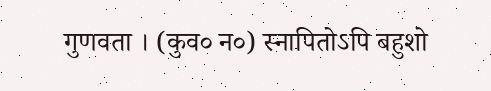गुणवता । (कुव० न०) स्नापितोऽपि बहुशो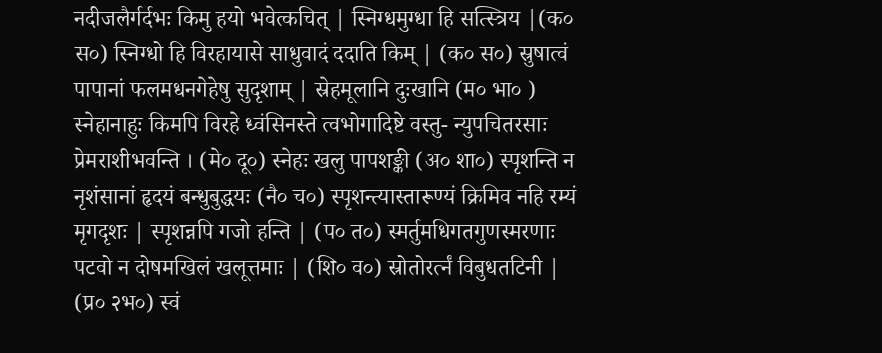नदीजलैर्गर्दभः किमु हयो भवेत्कचित् | स्निग्धमुग्धा हि सत्स्त्रिय |(क० स०) स्निग्धो हि विरहायासे साधुवादं ददाति किम् | (क० स०) स्रुषात्वं पापानां फलमधनगेहेषु सुदृशाम् | स्रेहमूलानि दुःखानि (म० भा० ) स्नेहानाहुः किमपि विरहे ध्वंसिनस्ते त्वभोगादिष्टे वस्तु- न्युपचितरसाः प्रेमराशीभवन्ति । (मे० दू०) स्नेहः खलु पापशङ्की (अ० शा०) स्पृशन्ति न नृशंसानां हृदयं बन्धुबुद्धयः (नै० च०) स्पृशन्त्यास्तारूण्यं क्रिमिव नहि रम्यं मृगदृशः | स्पृशन्नपि गजो हन्ति | (प० त०) स्मर्तुमधिगतगुणस्मरणाः पटवो न दोषमखिलं खलूत्तमाः | (शि० व०) स्रोतोरर्त्नं विबुधतटिनी | (प्र० २भ०) स्वं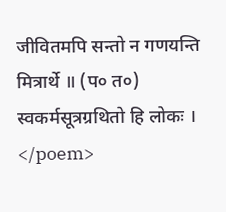जीवितमपि सन्तो न गणयन्ति मित्रार्थे ॥ (प० त०) स्वकर्मसूत्रग्रथितो हि लोकः ।
</poem>